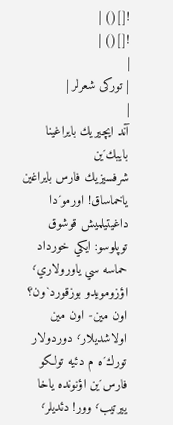![]() |
![]() |
|
| تورکی شعرلر |
|
آند ايچيريك بايراغينا بايبك´ين
شرفسيزيك فارس بايراغين ياخماساق! اورمو´دا داغيتيلميش قوشوق توپلوسو: ايكي خورداد حماسه سي ياورولاري٬ اؤزومويدو بوزقورد`ون؟ اون مين- اون مين اولاشديلار٬ دوردولار تورك´ه م دئيه تولكو فارس´ين اؤنونده ياخا ييرتيب٬ وور! دئديلر٬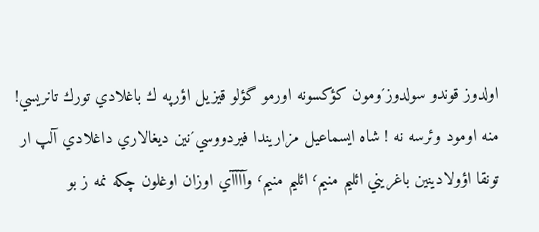اولدوز قوندو سولدوز´ومون كؤكسونه اورمو گؤلو قيزيل اؤرپه ك باغلادي تورك تانريسي! منه اومود وئرسه نه ! شاه ايسماعيل مزاريندا فيردووسي´نين ديغالاري داغلادي آلپ ار تونقا اؤولادينين باغريني ائليم منيم٬ ائليم منيم٬ وآآآآي اوزان اوغلون چكه نمه ز بو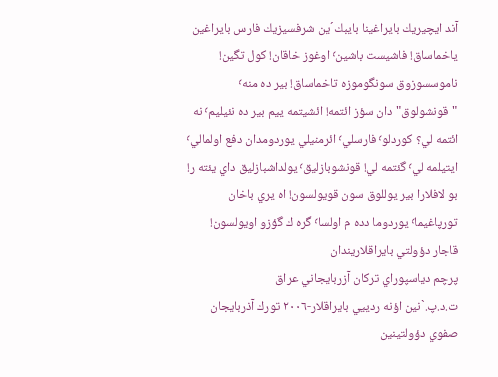آند ايچيريك بايراغينا بايبك´ين شرفسيزيك فارس بايراغين ياخماساق! فاشيست باشين٬ اوغوز خاقان! كول تگين! ناموسسوزوق سونگوموزه تاخماساق! بير ده منه٬ "قونشولوق"دان سؤز ائتمه! ائشيتمه ييم بير ده نئيليم٬ نه ائتمه لي؟ كوردلو٬ فارسلي٬ ائرمنيلي يوردومدان دفع اولمالي٬ ايتيلمه لي٬ گئتمه لي! قونشوبازليق٬ يولداشبازليق داي يئته ر! بو لافلارا بير يوللوق سون قويولسون! اه يري باخان تورپاغيما٬ يوردوما دده م اولسا٬ گره ك گؤزو اويولسون!
قاجار دؤولتي بايراقلاريندان
پرچم دياسپوراي تركان آزربايجاني عراق
ت.د.پ.`نين اؤنه ردييي بايراقلار-٢٠٠٦ تورك آذربايجان صفوي دؤولتينين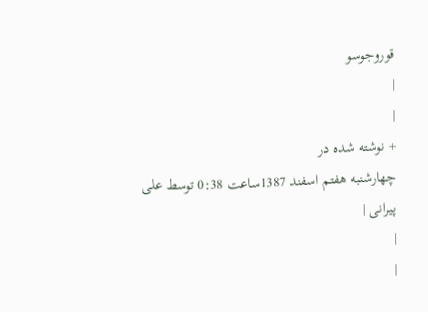قوروجوسو
|
|
+ نوشته شده در
چهارشنبه هفتم اسفند 1387ساعت 0:38 توسط علی پیرانی |
|
|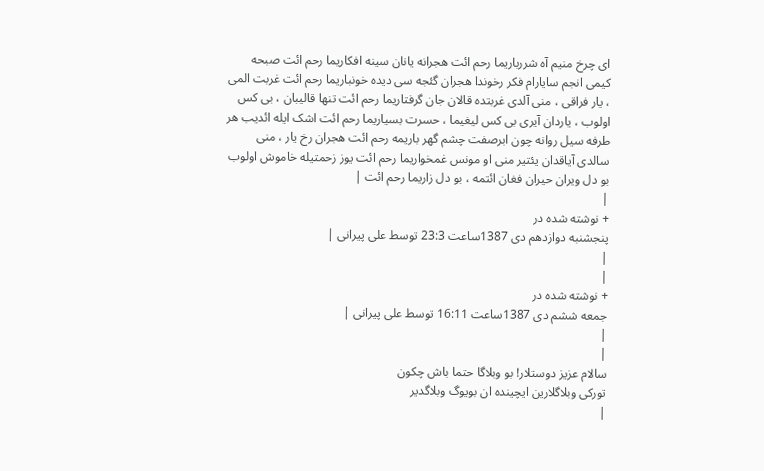ای چرخ منیم آه شررباریما رحم ائت هجرانه یانان سینه افکاریما رحم ائت صبحه کیمی انجم سایارام فکر رخوندا هجران گئجه سی دیده خونباریما رحم ائت غربت المی ، یار فراقی ، منی آلدی غربتده قالان جان گرفتاریما رحم ائت تنها قالیبان ، بی کس اولوب ، یاردان آیری بی کس لیغیما ، حسرت بسیاریما رحم ائت اشک ایله ائدیب هر طرفه سیل روانه چون ابرصفت چشم گهر باریمه رحم ائت هجران رخ یار ، منی سالدی آیاقدان یئتیر منی او مونس غمخواریما رحم ائت یوز زحمتیله خاموش اولوب بو دل ویران حیران فغان ائتمه ، بو دل زاریما رحم ائت |
|
+ نوشته شده در
پنجشنبه دوازدهم دی 1387ساعت 23:3 توسط علی پیرانی |
|
|
+ نوشته شده در
جمعه ششم دی 1387ساعت 16:11 توسط علی پیرانی |
|
|
سالام عزیز دوستلار! بو وبلاگا حتما باش چکون
تورکی وبلاگلارین ایچینده ان بویوگ وبلاگدیر
|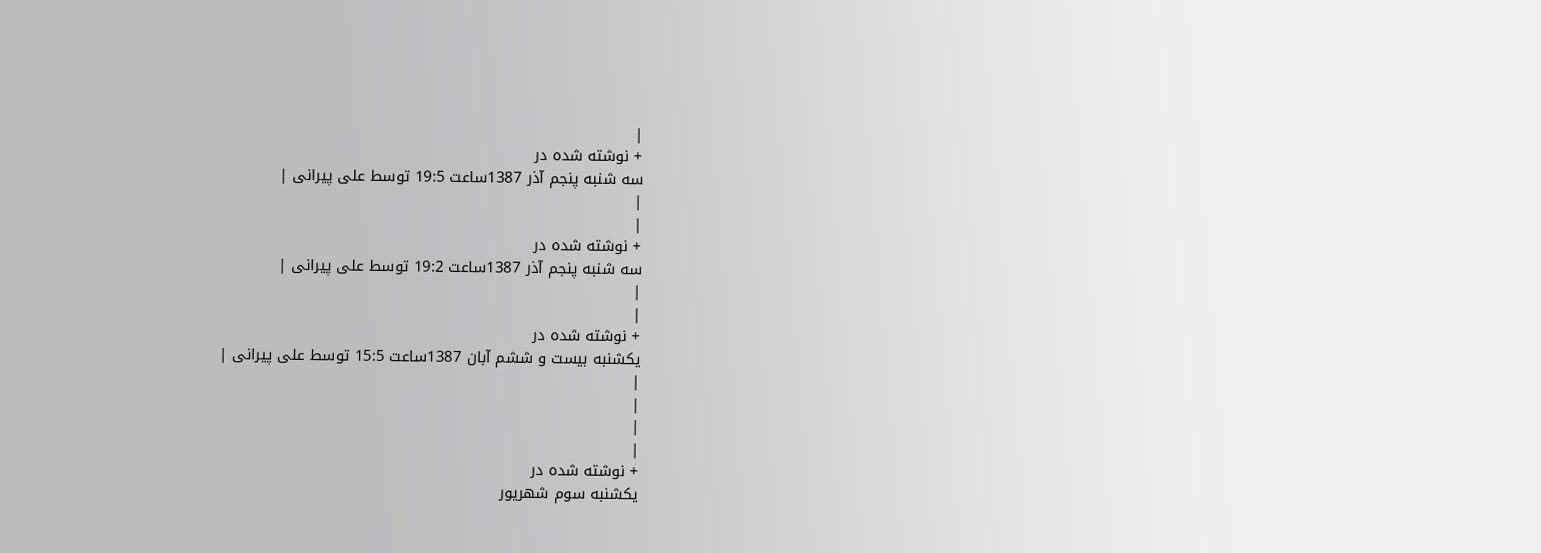|
+ نوشته شده در
سه شنبه پنجم آذر 1387ساعت 19:5 توسط علی پیرانی |
|
|
+ نوشته شده در
سه شنبه پنجم آذر 1387ساعت 19:2 توسط علی پیرانی |
|
|
+ نوشته شده در
یکشنبه بیست و ششم آبان 1387ساعت 15:5 توسط علی پیرانی |
|
|
|
|
+ نوشته شده در
یکشنبه سوم شهریور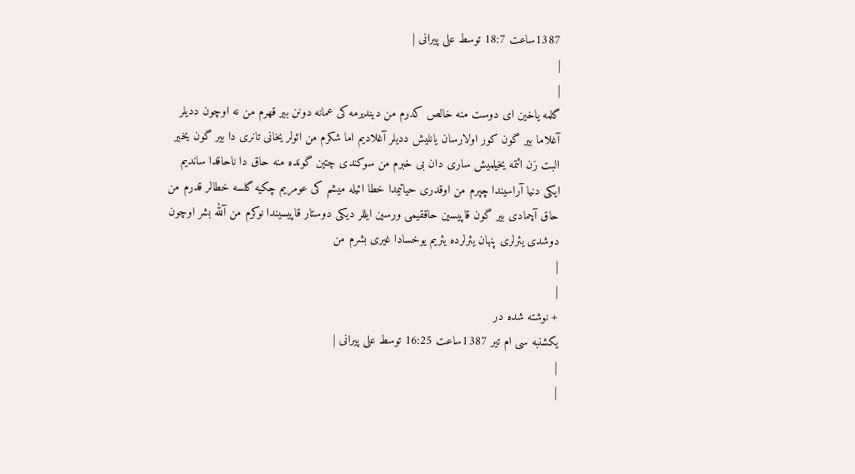1387ساعت 18:7 توسط علی پیرانی |
|
|
گلمه یاخین ای دوست منه خالص کدرم من دیندیرمه کی عمانه دونن بیر قهرم من نه اوچون ددیلر آغلاما بیر گون کور اولارسان یانلیش ددیلر آغلادیم اما شکرم من ائولر یخانی تانری دا بیر گون یخیر البت زن ائتمه یخیلمیش ساری دان بی خبرم من سوکندی چتین گونده منه حاق دا ناحاقدا ساندیم ایکی دنیا آراسیندا چپرم من اوقدری حیاتیمدا خطا ائیله میشم کی عومریم چکیه گلسه خطالر قدرم من حاق آچمادی بیر گون قاپیسین حاققیمی ورسین ایللر دیکی دوستار قاپیسیندا نوکرم من آلله بشر اوچون دوشدی یئرلری پنهان یئرلرده یئریم یوخسادا غیری بشرم من
|
|
+ نوشته شده در
یکشنبه سی ام تیر 1387ساعت 16:25 توسط علی پیرانی |
|
|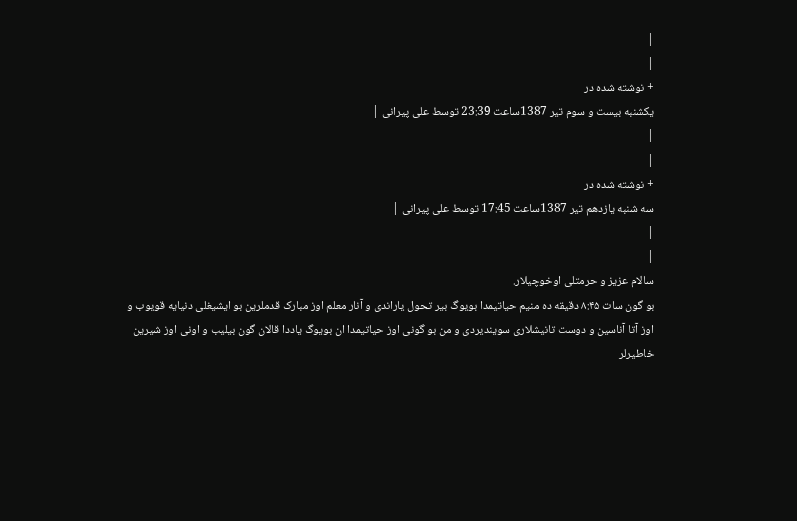|
|
+ نوشته شده در
یکشنبه بیست و سوم تیر 1387ساعت 23:39 توسط علی پیرانی |
|
|
+ نوشته شده در
سه شنبه یازدهم تیر 1387ساعت 17:45 توسط علی پیرانی |
|
|
سالام عزیز و حرمتلی اوخوچیلار.
بو گون سات ۸:۴۵ دقیقه ده منیم حیاتیمدا بویوگ بیر تحول یاراندی و آنار معلم اوز مبارک قدملرین بو ایشیغلی دنیایه قویوب و اوز آتا آناسین و دوست تانیشلاری سویندیردی و من بو گونی اوز حیاتیمدا ان بویوگ یاددا قالان گون بیلیب و اونی اوز شیرین خاطیرلر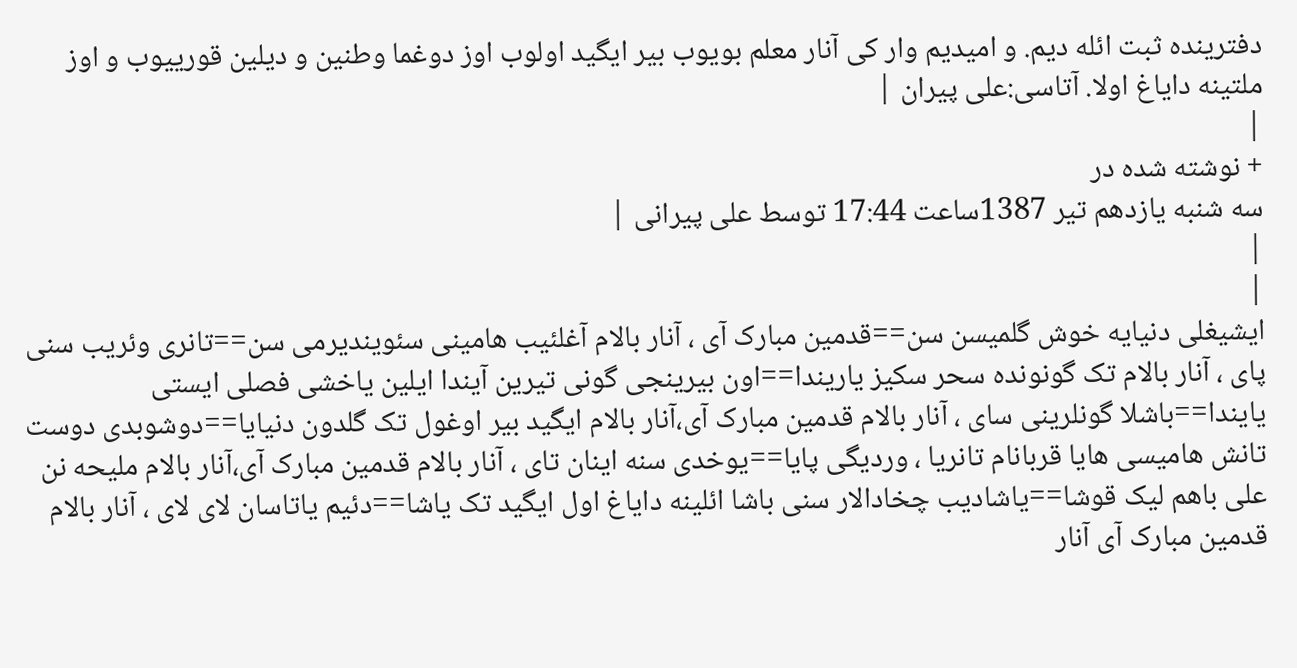دفترینده ثبت ائله دیم. و امیدیم وار کی آنار معلم بویوب بیر ایگید اولوب اوز دوغما وطنین و دیلین قورییوب و اوز ملتینه دایاغ اولا. آتاسی:علی پیران |
|
+ نوشته شده در
سه شنبه یازدهم تیر 1387ساعت 17:44 توسط علی پیرانی |
|
|
ایشیغلی دنیایه خوش گلمیسن سن==قدمین مبارک آی ، آنار بالام آغلئیب هامینی سئویندیرمی سن==تانری وئریب سنی پای ، آنار بالام تک گونونده سحر سکیز یاریندا==اون بیرینجی گونی تیرین آیندا ایلین یاخشی فصلی ایستی یایندا==باشلا گونلرینی سای ، آنار بالام قدمین مبارک آی،آنار بالام ایگید بیر اوغول تک گلدون دنیایا==دوشوبدی دوست تانش هامیسی هایا قربانام تانریا ، وردیگی پایا==یوخدی سنه اینان تای ، آنار بالام قدمین مبارک آی،آنار بالام ملیحه نن علی باهم لیک قوشا==یاشادیب چخادالار سنی باشا ائلینه دایاغ اول ایگید تک یاشا==دئیم یاتاسان لای لای ، آنار بالام قدمین مبارک آی آنار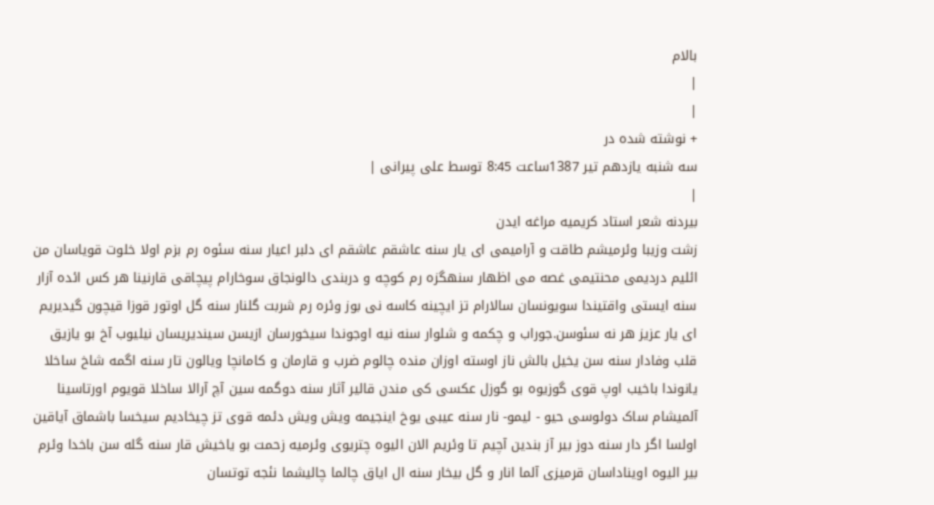بالام
|
|
+ نوشته شده در
سه شنبه یازدهم تیر 1387ساعت 8:45 توسط علی پیرانی |
|
بیردنه شعر استاد کریمیه مراغه ایدن
زشت وزیبا وئرمیشم طاقت و آرامیمی ای یار سنه عاشقم عاشقم ای دلبر اعیار سنه سئوه رم بزم اولا خلوت قویاسان من ائلیم دردیمی محنتیمی غصه می اظهار سنهگزه رم کوچه و دربندی دالونجاق سوخارام پیچاقی قارنینا هر کس ائده آزار سنه ایستی واقتیندا سویونسان سالارام تز ایچینه کاسه نی بوز وئره رم شربت گلنار سنه گل اوتور قوزا قیچون گیدیریم ای یار عزیز هر نه سئوسن.جوراب و چکمه و شلوار سنه نیه اوجوندا سیخورسان ازیسن سیندیریسان نیلیوب آخ بو یازیق قلب وفادار سنه سن یخیل بالش ناز اوسته اوزان منده چالوم ضرب و قارمان و کامانچا ویالون تار سنه اگمه شاخ ساخلا یانوندا باخیب اوپ قوی گوزیوه بو گوزل عکسی کی مندن قالیر آثار سنه دوگمه سین آچ آرالا ساخلا قویوم اورتاسینا آلمیشام ساک دولوسی حیو - لیمو- نار سنه عیبی یوخ اینجیمه ویش ویش دئمه قوی تز چیخادیم سیخسا باشماق آیاقین اولسا اگر دار سنه دوز بیر آز بندین آچیم تا وئریم الان الیوه چتریوی وئرمیه زحمت بو یاخیش قار سنه گله سن باخدا وئرم بیر الیوه اویناداسان قرمیزی آلما انار و گل بیخار سنه ال ایاق چالما چالیشما نئجه توتسان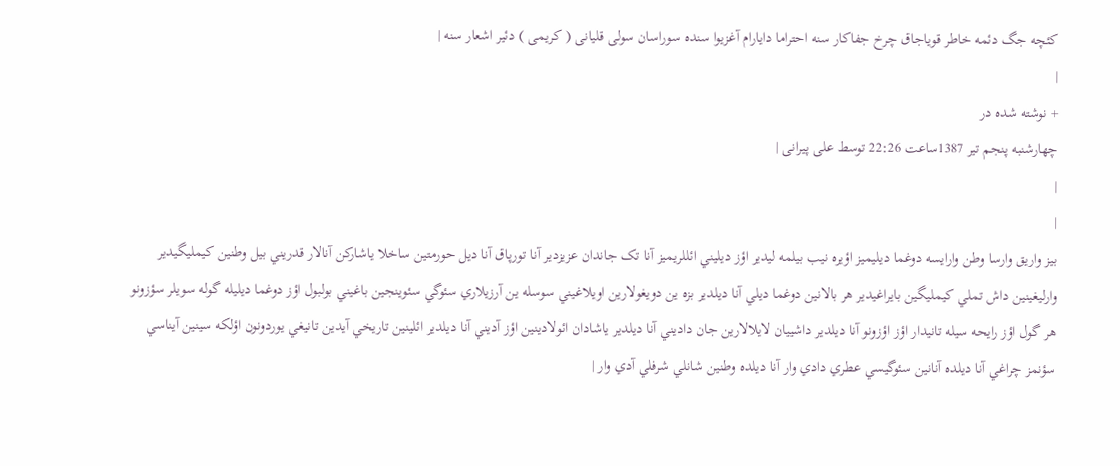کئچه جگ دئمه خاطر قویاجاق چرخ جفاکار سنه احتراما دایارام آغزیوا سنده سوراسان سولی قلیانی ( کریمی ) دئیر اشعار سنه |
|
+ نوشته شده در
چهارشنبه پنجم تیر 1387ساعت 22:26 توسط علی پیرانی |
|
|
بيز واريق وارسا وطن وارايسه دوغما ديليميز اؤيره نيب بيلمه ليدير اؤز ديليني ائللريميز آنا تک جاندان عزيزدير آنا تورپاق آنا ديل حورمتين ساخلا ياشارکن آنالار قدريني بيل وطنين کيمليگيدير وارليغينين داش تملي کيمليگين بايراغيدير هر بالانين دوغما ديلي آنا ديلدير بزه ين دويغولارين اويلاغيني سوسله ين آرزيلاري سئوگي سئوينجين باغيني بولبول اؤز دوغما ديليله گوله سويلر سؤزونو هر گول اؤز رايحه سيله تانيدار اؤز اؤزونو آنا ديلدير داشييان لايلالارين جان داديني آنا ديلدير ياشادان ائولادينين اؤز آديني آنا ديلدير ائلينين تاريخي آيدين تانيغي يوردونون اؤلکه سينين آيناسي سؤنمز چراغي آنا ديلده آنانين سئوگيسي عطري دادي وار آنا ديلده وطنين شانلي شرفلي آدي وار |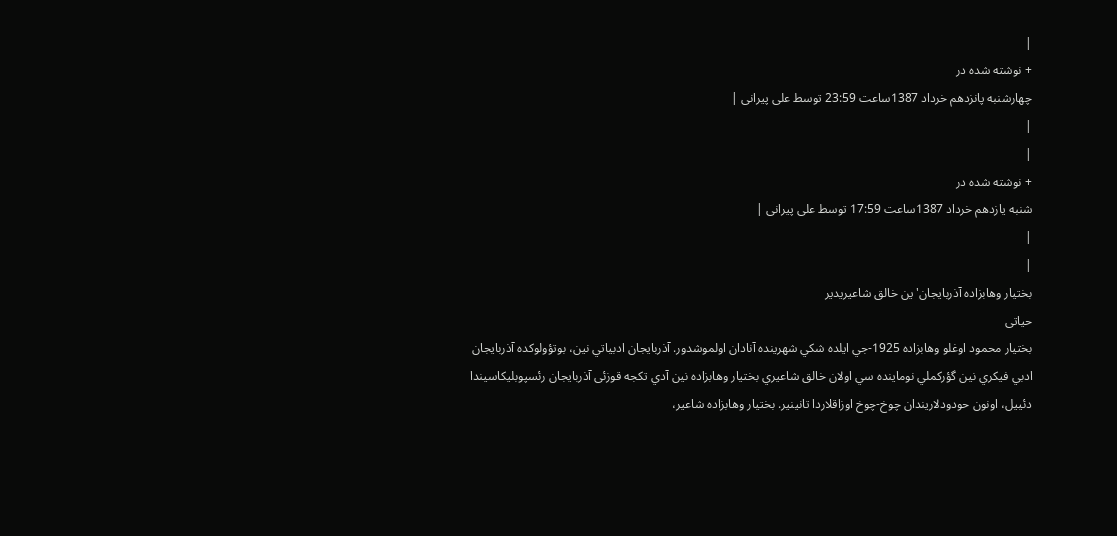|
+ نوشته شده در
چهارشنبه پانزدهم خرداد 1387ساعت 23:59 توسط علی پیرانی |
|
|
+ نوشته شده در
شنبه یازدهم خرداد 1387ساعت 17:59 توسط علی پیرانی |
|
|
بختيار وهابزاده آذربايجان'ين خالق شاعيريدير
حیاتی
بختيار محمود اوغلو وهابزاده 1925-جي ايلده شکي شهرینده آنادان اولموشدور. آذربايجان ادبياتي نين، بوتؤولوکده آذربايجان ادبي فيکري نين گؤرکملي نوماينده سي اولان خالق شاعيري بختيار وهابزاده نين آدي تکجه قوزئی آذربایجان رئسپوبليکاسیندا دئييل، اونون حودودلاريندان چوخ-چوخ اوزاقلاردا تانينير. بختيار وهابزاده شاعير،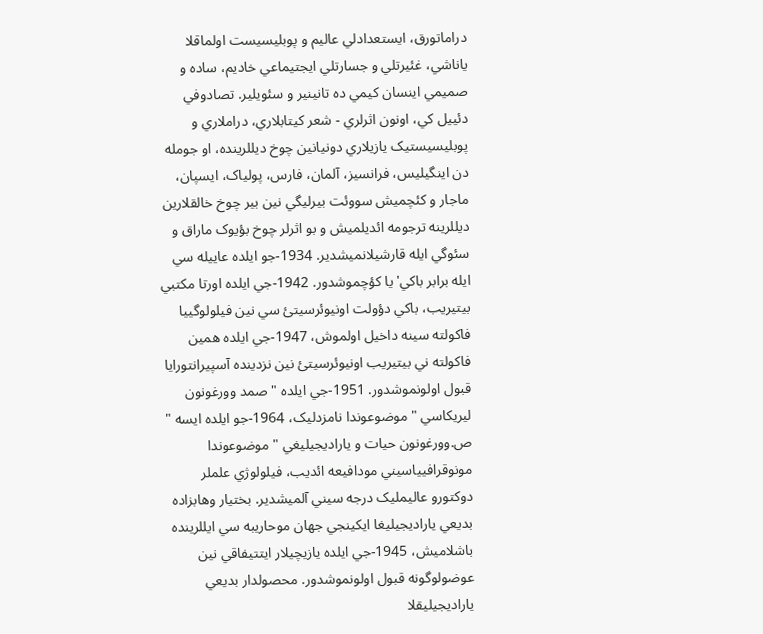دراماتورق، ايستعدادلي عاليم و پوبليسيست اولماقلا ياناشي، غئيرتلي و جسارتلي ايجتيماعي خاديم، ساده و صميمي اينسان کيمي ده تانينير و سئويلير. تصادوفي دئييل کي، اونون اثرلري - شعر کيتابلاري، دراملاري و پوبليسيستيک يازيلاري دونيانين چوخ ديللرينده، او جومله دن اينگيليس، فرانسيز، آلمان، فارس، پولياک، ايسپان، ماجار و کئچميش سووئت بيرليگي نين بير چوخ خالقلارين ديللرينه ترجومه ائديلميش و بو اثرلر چوخ بؤيوک ماراق و سئوگي ايله قارشيلانميشدير. 1934-جو ايلده عاييله سي ايله برابر باکي'يا کؤچموشدور. 1942-جي ايلده اورتا مکتبي بيتيريب، باکي دؤولت اونيوئرسيتئ سي نين فيلولوگييا فاکولته سينه داخيل اولموش، 1947-جي ايلده همين فاکولته ني بيتيريب اونيوئرسيتئ نين نزدينده آسپيرانتورايا قبول اولونموشدور. 1951-جي ايلده " صمد وورغونون ليريکاسي " موضوعوندا نامزدليک، 1964-جو ايلده ايسه " ص.وورغونون حيات و ياراديجيليغي " موضوعوندا مونوقرافيياسيني مودافيعه ائديب، فيلولوژي علملر دوکتورو عاليمليک درجه سيني آلميشدير. بختيار وهابزاده بديعي ياراديجيليغا ايکينجي جهان موحاريبه سي ايللرينده باشلاميش، 1945-جي ايلده يازيچيلار ايتتيفاقي نين عوضولوگونه قبول اولونموشدور. محصولدار بديعي ياراديجيليقلا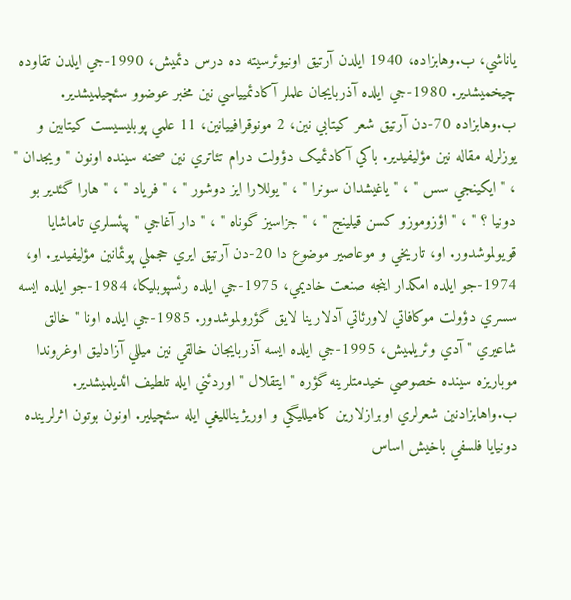ياناشي، ب.وهابزاده، 1940 ايلدن آرتيق اونيوئرسيته ده درس دئميش، 1990-جي ايلدن تقاوده چيخميشدير. 1980-جي ايلده آذربايجان علملر آکادئميياسي نين مخبر عوضوو سئچيلميشدير. ب.وهابزاده 70-دن آرتيق شعر کيتابي نين، 2 مونوقرافييانين، 11 علمي پوبليسيست کيتابين و يوزلرله مقاله نين مؤليفيدير. باکي آکادئميک دؤولت درام تئاتري نين صحنه سينده اونون " ويجدان " ، " ايکينجي سس " ، " ياغيشدان سونرا " ، " يوللارا ايز دوشور " ، " فرياد " ، " هارا گئدير بو دونيا ؟ " ، " اؤزوموزو کسن قيلينج " ، " جزاسيز گوناه " ، " دار آغاجي " پيئسلري تاماشايا قويولموشدور. او، تاريخي و موعاصير موضوع دا 20-دن آرتيق ايري حجملي پوئمانين مؤليفيدير. او، 1974-جو ايلده امکدار اينجه صنعت خاديمي، 1975-جي ايلده رئسپوبليکا، 1984-جو ايلده ايسه سسري دؤولت موکافاتي لاورئاتي آدلارينا لايق گؤرولموشدور. 1985-جي ايلده اونا " خالق شاعيري " آدي وئريلميش، 1995-جي ايلده ايسه آذربايجان خالقي نين ميللي آزادليق اوغروندا موباريزه سينده خصوصي خيدمتلرينه گؤره " ايتقلال " اوردئني ايله تلطيف ائديلميشدير. ب.واهابزادنين شعرلري اوبرازلارين کاميلليگي و اوريژينالليغي ايله سئچيلير. اونون بوتون اثرلرينده دونيايا فلسفي باخيش اساس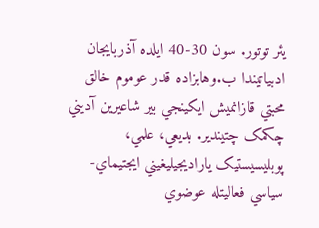يئر توتور. سون 30-40 ايلده آذربايجان ادبياتيندا ب.وهابزاده قدر عوموم خالق محبتي قازانميش ايکينجي بير شاعيرين آديني چکمک چتيندير. بديعي، علمي، پوبليسيستيک ياراديجيليغيني ايجتيماي-سياسي فعاليتله عوضوي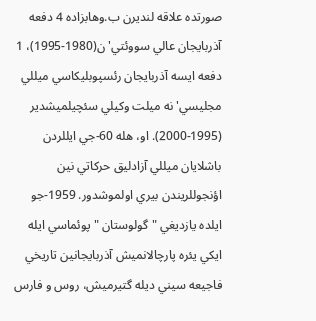صورتده علاقه لنديرن ب.وهابزاده 4 دفعه آذربايجان عالي سووئتي'ن(1980-1995)، 1 دفعه ايسه آذربايجان رئسپوبليکاسي ميللي مجليسي'نه ميلت وکيلي سئچيلميشدير (1995-2000). او، هله 60-جي ايللردن باشلايان ميللي آزادليق حرکاتي نين اؤنجوللريندن بيري اولموشدور. 1959-جو ايلده يازديغي " گولوستان " پوئماسي ايله ايکي يئره پارچالانميش آذربايجانين تاريخي فاجيعه سيني ديله گتيرميش، روس و فارس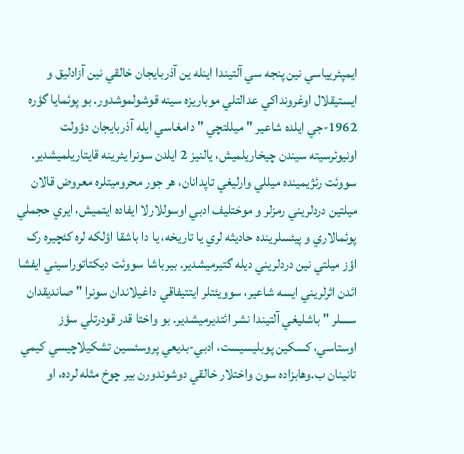ايمپئريياسي نين پنجه سي آلتيندا اينله ين آذربايجان خالقي نين آزادليق و ايستيقلال اوغرونداکي عدالتلي موباريزه سينه قوشولموشدور. بو پوئمايا گؤره 1962-جي ايلده شاعير " ميللتچي " دامغاسي ايله آذربايجان دؤولت اونيوئرسيته سیندن چيخاريلميش، يالنيز 2 ايلدن سونرا يئرينه قايتاريلميشدير. سووئت رئژيمينده ميللي وارليغي تاپدانان، هر جور محروميتلره معروض قالان ميلتين دردلريني رمزلر و موختليف ادبي اوسوللارلا ايفاده ايتميش، ايري حجملي پوئمالاري و پيئسلرينده حاديثه لري يا تاريخه، يا دا باشقا اؤلکه لره کئچيره رک اؤز ميلتي نين دردلريني ديله گتيرميشدير. بيرباشا سووئت ديکتاتوراسيني ايفشا ائدن اثرلريني ايسه شاعير، سوويئتلر ايتتيفاقي داغيلاندان سونرا " صانديقدان سسلر " باشليغي آلتيندا نشر ائتديرميشدير. بو واختا قدر قودرتلي سؤز اوستاسي، کسکين پوبليسيست، ادبي-بديعي پروسئسين تشکيلاچيسي کيمي تانينان ب.وهابزاده سون واختلار خالقي دوشوندورن بير چوخ مثله لرده، او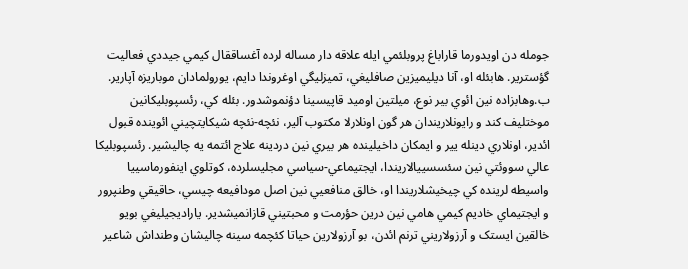جومله دن اويدورما قاراباغ پروبلئمي ايله علاقه دار مساله لرده آغساققال کيمي جيددي فعاليت گؤسترير. هابئله او، آنا ديليميزين صافليغي، تميزليگي اوغروندا دايم، يورولمادان موباريزه آپارير. ب.وهابزاده نين ائوي بير نوع، ميلتين اوميد قاپيسينا دؤنموشدور. بئله کي، رئسپوبليکانين موختليف کند و رايونلاريندان هر گون اونلارلا مکتوب آلير، نئچه-نئچه شيکايتچيني ائوينده قبول ائدير، اونلاري دينله يير و ايمکان داخيلينده هر بيري نين دردينه علاج ائتمه يه چاليشير. رئسپوبليکا عالي سووئتي نين سئسسييالاريندا، ايجتيماعي-سياسي مجليسلرده، کوتلوي اينفورماسييا واسيطه لرينده کي چيخيشلاريندا او، خالق منافعيي نين اصل مودافيعه چيسي، حاقيقي وطنپرور و ايجتيماي خاديم کيمي هامي نين درين حؤرمت و محبتيني قازانميشدير. ياراديجيليغي بويو خالقين ايستک و آرزولاريني ترنم ائدن، بو آرزولارين حياتا کئچمه سينه چاليشان وطنداش شاعير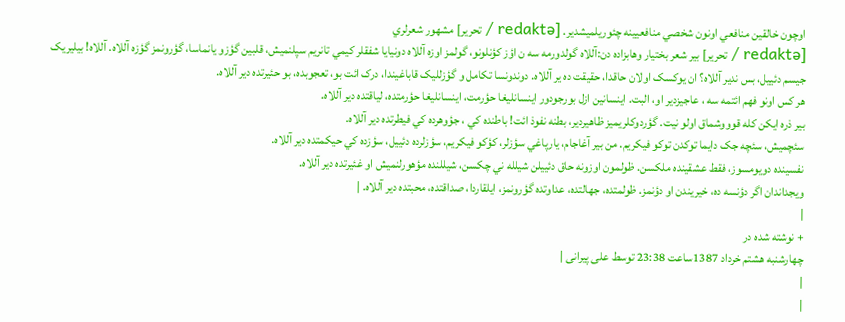اوچون خالقين منافعي اونون شخصي منافعيينه چئوريلميشدير. [redaktə / تحریر] مشهور شعرلري
[redaktə / تحریر] بیر شعر بختیار وهابزاده دن:آللاه گولدورمه سه ن اؤز کؤنلونو، گولمز اوزه آللاه دونيايا شفقلر کيمي تانريم سپلنميش، قلبين گؤزو يانماسا، گؤرونمز گؤزه آللاه. آللاه! بيليريک جيسم دئييل، بس ندير آللاه؟ ان يوکسک اولان حاقدا، حقيقت ده ير آللاه. دوندونسا تکامل و گؤزلليک قاباغيندا، درک ائت بو، تعجوبده، بو حئيرتده دير آللاه.
هر کس اونو فهم ائتمه سه ، عاجيزدير او، البت. اينسانين ازل بورجودور اينسانليغا حؤرمت، اينسانليغا حؤرمتده، لياقتده دير آللاه.
بير ذره ايکن کله قوووشماق اولو نيت. گؤردوکلريميز ظاهيردير، بطنه نفوذ ائت! باطنده کي ، جؤوهرده کي فيطرتده دير آللاه.
سئچميش، سئچه جک دايما توکدن توکو فيکريم. من بير آغاجام، يارپاغي سؤزلر، کؤکو فيکريم، سؤزلرده دئييل، سؤزده کي حيکمتده دير آللاه.
نفسينده دويومسوز، فقط عشقينده ملکسن. ظولمون اوزونه حاق دئييلن شيلله ني چکسن، شيللنده مؤهورلنميش او غئيرتده دير آللاه.
ويجداندان اگر دؤنسه ده، خيريندن او دؤنمز. ظولمتده، جهالتده، عداوتده گؤرونمز، ايلقاردا، صداقتده، محبتده دير آللاه. |
|
+ نوشته شده در
چهارشنبه هشتم خرداد 1387ساعت 23:38 توسط علی پیرانی |
|
|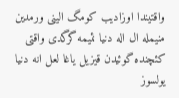واقتیندا اوزادیب کومگ الینی ورمدین منیمله ال اله دنیا نئیمه گرگدی واقتی کئچنده گوئیدن قیزیل یاغا لعل انه دنیا یولسوز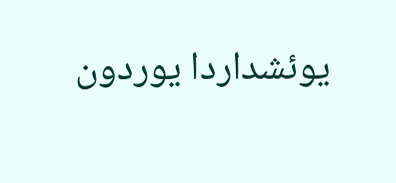یوئشداردا یوردون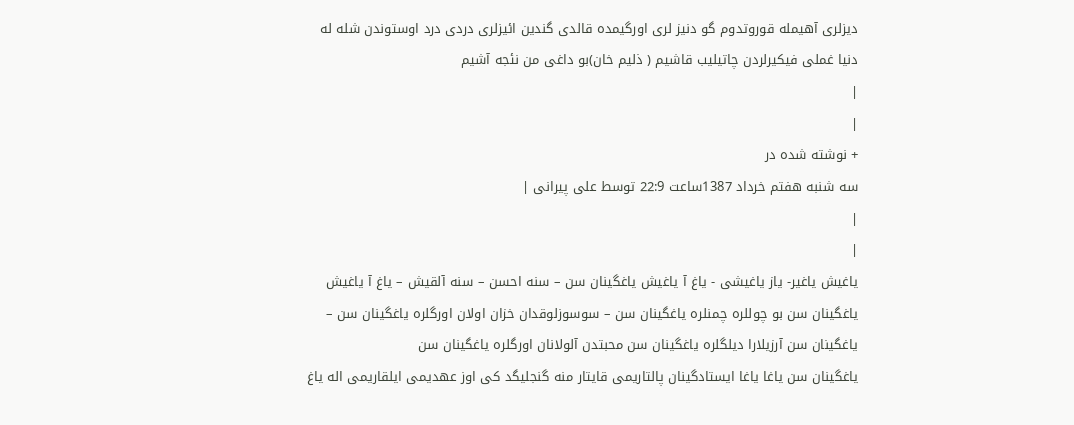دیزلری آهیمله قوروتدوم گو دنیز لری اورگیمده قالدی گندین ائیزلری دردی درد اوستوندن شله له دنیا غملی فیکیرلردن چاتیلیب قاشیم ( ذلیم خان)بو داغی من نئجه آشیم
|
|
+ نوشته شده در
سه شنبه هفتم خرداد 1387ساعت 22:9 توسط علی پیرانی |
|
|
یاغیش یاغیر- یاز یاغیشی - یاغ آ یاغیش یاغگینان سن – سنه احسن – سنه آلقیش – یاغ آ یاغیش یاغگینان سن بو چوللره چمنلره یاغگینان سن – سوسوزلوقدان خزان اولان اورگلره یاغگینان سن – یاغگینان سن آرزیلارا دیلگلره یاغگینان سن محبتدن آلولانان اورگلره یاغگینان سن
یاغگینان سن یاغا یاغا ایستادگینان پالتاریمی قایتار منه گنجلیگد کی اوز عهدیمی ایلقاریمی اله یاغ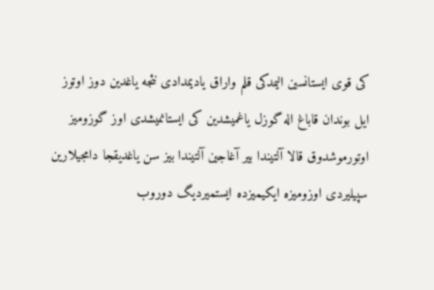کی قوی ایستانسین الیمدکی قلم واراق یادیمدادی نئجه یاغدین دوز اوتوز ایل بوندان قاباغ اله گوزل یاغمیشدین کی ایستانمیشدی اوز گوزومیز اوتورموشدوق قالا آلتیندا بیر آغاجین آلتیندا بیز سن یاغدیقجا دامجیلارین سپیلیردی اوزومیزه ایکیمیزده ایستمیردیگ دوروب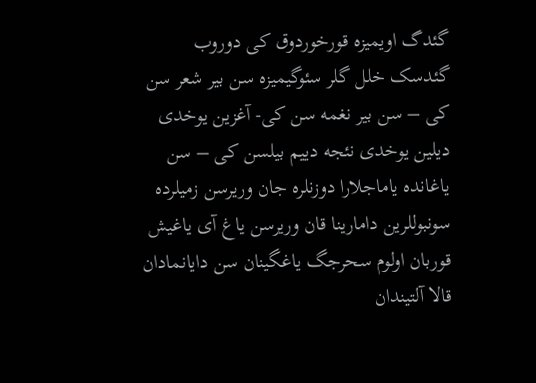گئدگ اویمیزه قورخوردوق کی دوروب گئدسک خلل گلر سئوگیمیزه سن بیر شعر سن کی – سن بیر نغمه سن کی- آغزین یوخدی دیلین یوخدی نئجه دییم بیلسن کی – سن یاغانده یاماجلارا دوزنلره جان وریرسن زمیلرده سونبوللرین دامارینا قان وریرسن یاغ آی یاغیش قوربان اولوم سحرجگ یاغگینان سن دایانمادان قالا آلتیندان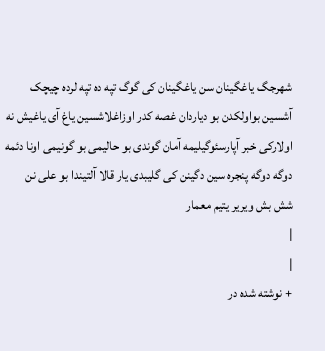شهرجگ یاغگینان سن یاغگینان کی گوگ تپه ده تپه لرده چیچک آشسین بواولکدن بو دیاردان غصه کدر اوزاغلاشسین یاغ آی یاغیش نه اولارکی خبر آپارسئوگیلیمه آمان گوندی بو حالیمی بو گونیمی اونا دئمه دوگه دوگه پنجره سین دگینن کی گلیبدی یار قالا آلتیندا بو علی نن شش بش ویریر یتیم معمار
|
|
+ نوشته شده در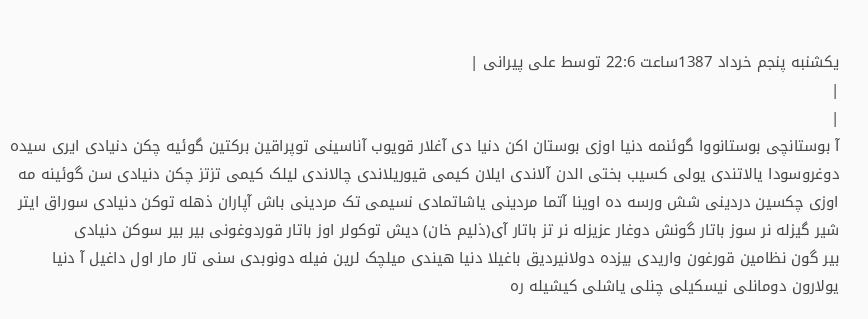یکشنبه پنجم خرداد 1387ساعت 22:6 توسط علی پیرانی |
|
|
آ بوستانچی بوستانووا گوئنمه دنیا اوزی بوستان اکن دنیا دی آغلار قویوب آناسینی توپراقین برکتین گوئیه چکن دنیادی ایری سیده دوغروسودا یالاتندی یولی کسیب بختی الدن آلاندی ایلان کیمی قیوریلاندی چالاندی لیلک کیمی تزتز چکن دنیادی سن گوئینه مه اوزی چکسین دردینی شش ورسه ده اوینا آتما مردینی یاشاتمادی نسیمی تک مردینی باش آپاران ذهله توکن دنیادی سوراق ایتر شیر گیزله نر سوز باتار گونش دوغار عزیزله نر تز باتار آی(ذلیم خان) دیش توکولر اوز باتار قوردوغونی بیر بیر سوکن دنیادی
بیر گون نظامین قورغون واریدی بیزده دولانیردیق باغیلا دنیا هیندی میلچک لرین فیله دونوبدی سنی تار مار اول داغیل آ دنیا یولارون دومانلی نیسکیلی چنلی یاشلی کیشیله ره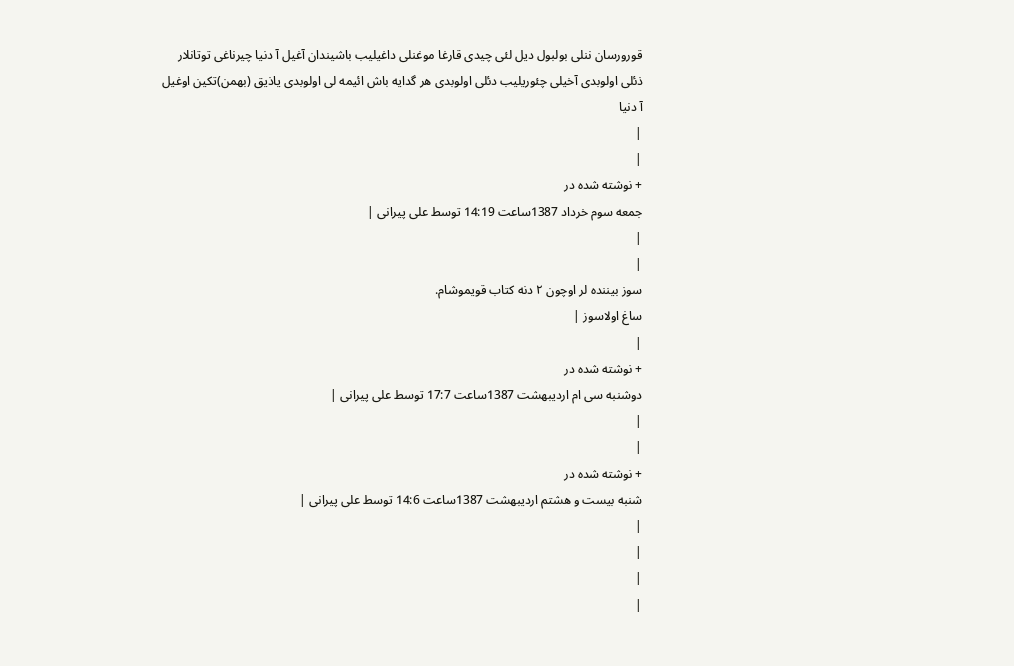قورورسان ننلی بولبول دیل لئی چیدی قارغا موغنلی داغیلیب باشیندان آغیل آ دنیا چیرناغی توتانلار ذئلی اولوبدی آخیلی چئوریلیب دئلی اولوبدی هر گدایه باش ائیمه لی اولوبدی یاذیق (بهمن)تکین اوغیل آ دنیا
|
|
+ نوشته شده در
جمعه سوم خرداد 1387ساعت 14:19 توسط علی پیرانی |
|
|
سوز بیننده لر اوچون ۲ دنه کتاب قویموشام.
ساغ اولاسوز |
|
+ نوشته شده در
دوشنبه سی ام اردیبهشت 1387ساعت 17:7 توسط علی پیرانی |
|
|
+ نوشته شده در
شنبه بیست و هشتم اردیبهشت 1387ساعت 14:6 توسط علی پیرانی |
|
|
|
|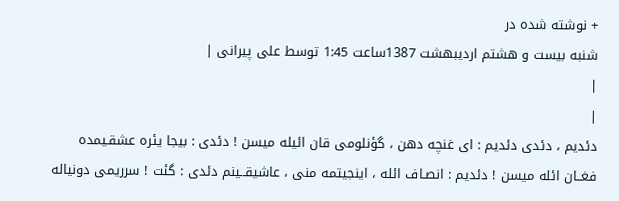+ نوشته شده در
شنبه بیست و هشتم اردیبهشت 1387ساعت 1:45 توسط علی پیرانی |
|
|
دئدیم ، دئدی دئدیم : ای غنچه دهن ، گؤنلومی قان ائیله میسن ! دئدی : بیجا یئره عشقـیمده فغــان ائله میسن ! دئدیم : انصـاف ائله ، اینجیتمه منی ، عاشیقــینم دئدی : گئت ! سرریمی دونیاله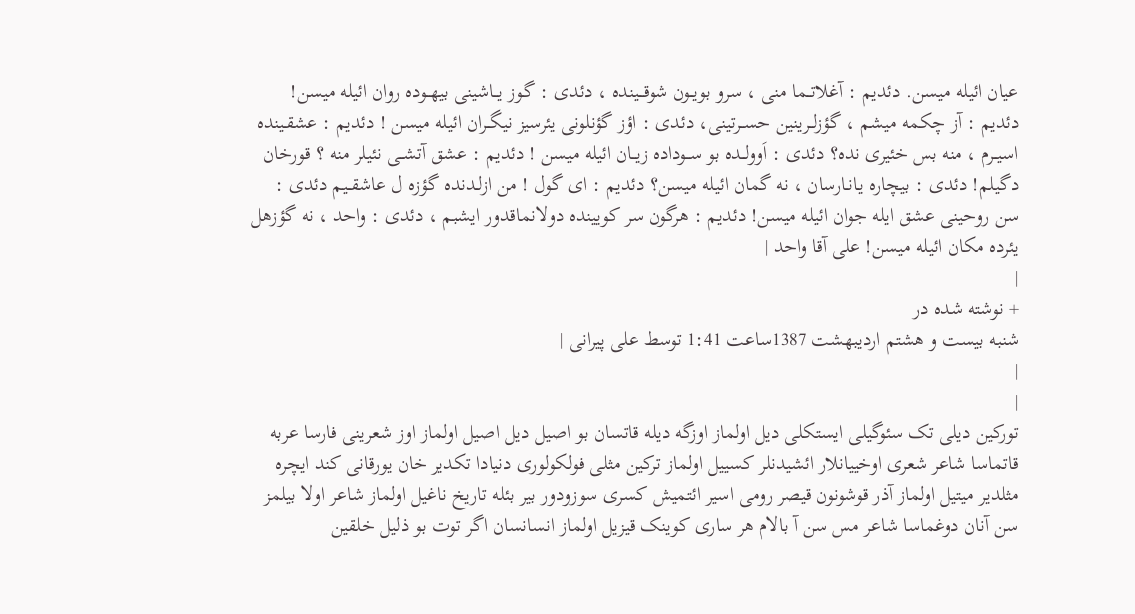عیان ائیله میسن. دئدیم : آغلاتــما منی ، سرو بویــون شوقـــینده ، دئدی : گـوز یــاشینی بیهــوده روان ائیله میسن! دئدیم : آز چکمه میشم ، گؤزلــرینین حســرتینی، دئدی : اؤز گؤنلونی یئرسیز نیگــران ائیله میسن ! دئدیم : عشقـینده اسیــرم ، منه بس خئیری نده؟ دئدی : اَوولــده بو ســوداده زیــان ائیله میسن ! دئدیم : عشق آتشــی نئیلر منه ؟ قورخان دگیلم! دئدی : بیچاره یـانـارسان ، نه گمان ائیله میسن؟ دئدیم : ای گول ! من ازلـدنده گؤزه ل عاشقــیم دئدی : سن روحینی عشق ایله جوان ائیله میسن! دئدیم : هرگون سر کویینده دولانماقدور ایشبم ، دئدی : واحد ، نه گؤزهل یئرده مکان ائیله میسن! علی آقا واحد |
|
+ نوشته شده در
شنبه بیست و هشتم اردیبهشت 1387ساعت 1:41 توسط علی پیرانی |
|
|
تورکین دیلی تک سئوگیلی ایستکلی دیل اولماز اوزگه دیله قاتسان بو اصیل دیل اصیل اولماز اوز شعرینی فارسا عربه قاتماسا شاعر شعری اوخییانلار ائشیدنلر کسییل اولماز ترکین مثلی فولکولوری دنیادا تکدیر خان یورقانی کند ایچره مثلدیر میتیل اولماز آذر قوشونون قیصر رومی اسیر ائتمیش کسری سوزودور بیر بئله تاریخ ناغیل اولماز شاعر اولا بیلمز سن آنان دوغماسا شاعر مس سن آ بالام هر ساری کوینک قیزیل اولماز انسانسان اگر توت بو ذلیل خلقین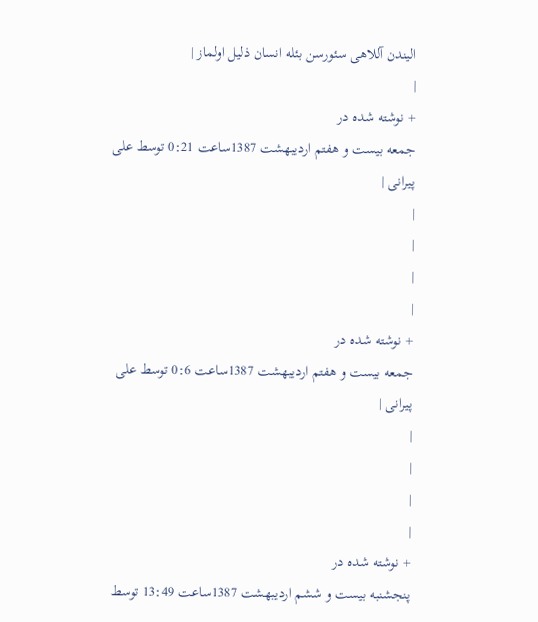الیندن آللاهی سئورسن بئله انسان ذلیل اولماز |
|
+ نوشته شده در
جمعه بیست و هفتم اردیبهشت 1387ساعت 0:21 توسط علی پیرانی |
|
|
|
|
+ نوشته شده در
جمعه بیست و هفتم اردیبهشت 1387ساعت 0:6 توسط علی پیرانی |
|
|
|
|
+ نوشته شده در
پنجشنبه بیست و ششم اردیبهشت 1387ساعت 13:49 توسط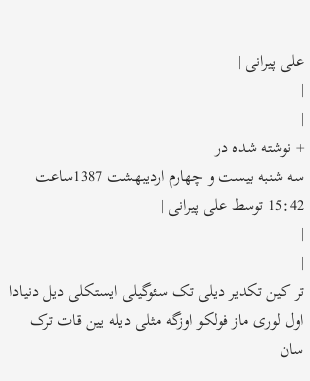علی پیرانی |
|
|
+ نوشته شده در
سه شنبه بیست و چهارم اردیبهشت 1387ساعت 15:42 توسط علی پیرانی |
|
|
تر کین تکدیر دیلی تک سئوگیلی ایستکلی دیل دنیادا اول لوری ماز فولکو اوزگه مثلی دیله یین قات ترک سان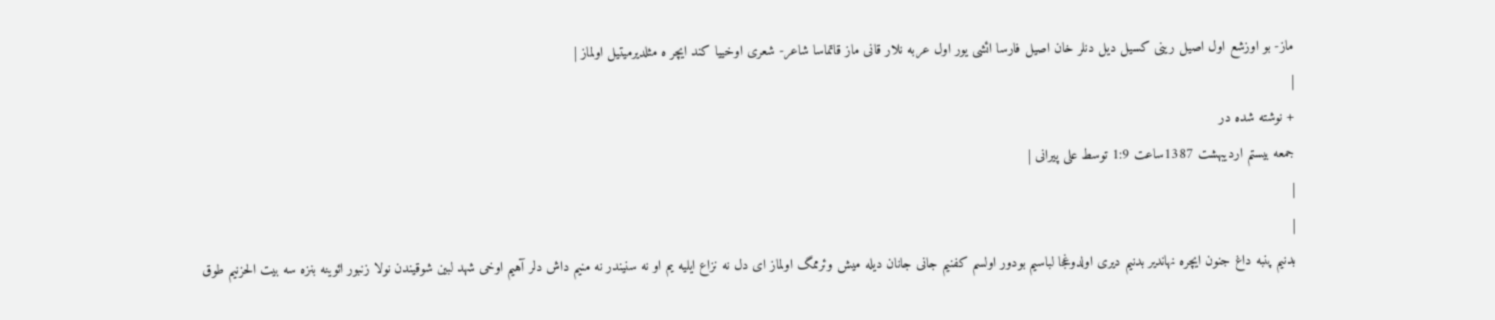ماز- بو اوزشع اول اصیل رینی کسیل دیل دنلر خان اصیل فارسا ائشی یور اول عربه نلار قانی ماز قاتماسا شاعر- شعری اوخییا کند ایچر ه مثلدیرمیتیل اولماز |
|
+ نوشته شده در
جمعه بیستم اردیبهشت 1387ساعت 1:9 توسط علی پیرانی |
|
|
بدنیم پنبه داغ جنون ایچره نهاندیر بدنیم دیری اولدوغجا لباسیم بودور اولسم کفنیم جانی جانان دیله میش وئرممگ اولماز ای دل نه نزاع ایلیه یم او نه سنیندر نه منیم داش دلر آهیم اوخی شهد لبین شوقیندن نولا زنبور ائوینه بنزه سه بیت الحزنیم طوق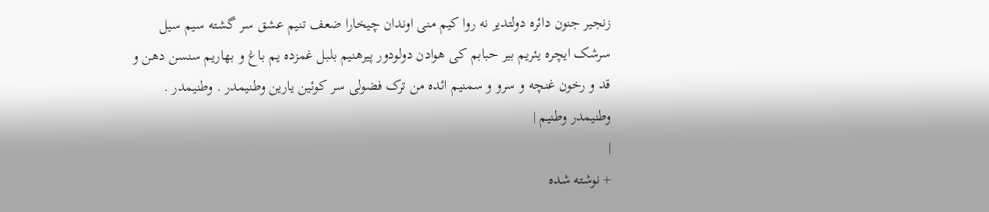زنجیر جنون دائره دولتدیر نه روا کیم منی اوندان چیخارا ضعف تنیم عشق سر گشته سیم سیل سرشک ایچره یئریم بیر حبابم کی هوادن دولودور پیرهنیم بلبل غمزده یم باغ و بهاریم سنسن دهن و قد و رخون غنچه و سرو و سمنیم ائده من ترک فضولی سر کوئین یارین وطنیمدر . وطنیمدر . وطنیمدر وطنیم |
|
+ نوشته شده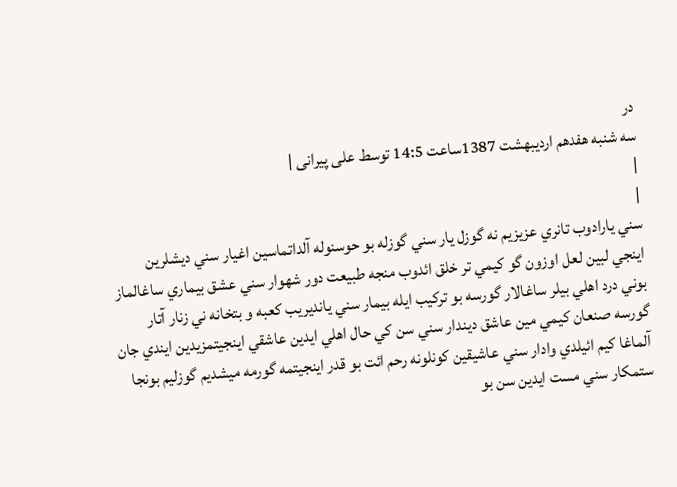در
سه شنبه هفدهم اردیبهشت 1387ساعت 14:5 توسط علی پیرانی |
|
|
سني يارادوب تانري عزيزيم نه گوزل يار سني گوزله بو حوسنوله آلداتماسين اغيار سني ديشلرين اينجي لبين لعل اوزون گو كيمي تر خلق ائدوب منجه طبيعت دور شهوار سني عشق بيماري ساغالماز بوني درد اهلي بيلر ساغالار گورسه بو تركيب ايله بيمار سني يانديريب كعبه و بتخانه ني زنار آتار گورسه صنعان كيمي مين عاشق ديندار سني سن كي حال اهلي ايدين عاشقي اينجيتمزيدين ايندي جان آلماغا كيم ائيلدي وادار سني عاشيقين كونلونه رحم ائت بو قدر اينجيتمه گورمه ميشديم گوزليم بونجا ستمكار سني مست ايدين سن بو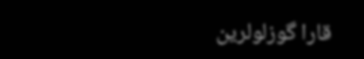قارا گوزلولرين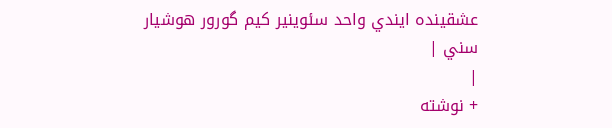عشقينده ايندي واحد سئوينير كيم گورور هوشيار سني |
|
+ نوشته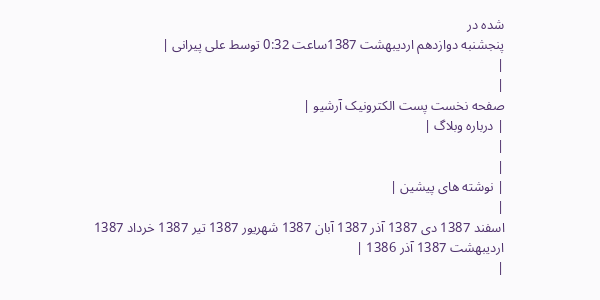شده در
پنجشنبه دوازدهم اردیبهشت 1387ساعت 0:32 توسط علی پیرانی |
|
|
صفحه نخست پست الکترونیک آرشیو |
| درباره وبلاگ |
|
|
| نوشته های پیشین |
|
اسفند 1387 دی 1387 آذر 1387 آبان 1387 شهریور 1387 تیر 1387 خرداد 1387 اردیبهشت 1387 آذر 1386 |
|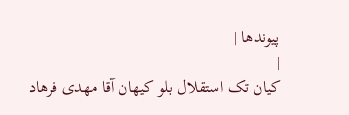پیوندها |
|
کیان تک استقلال بلو کیهان آقا مهدی فرهاد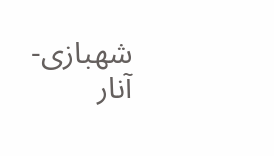شهبازی-آنار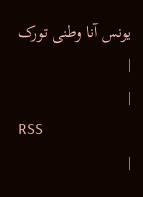یونس آنا وطنی تورک |
|
RSS
|